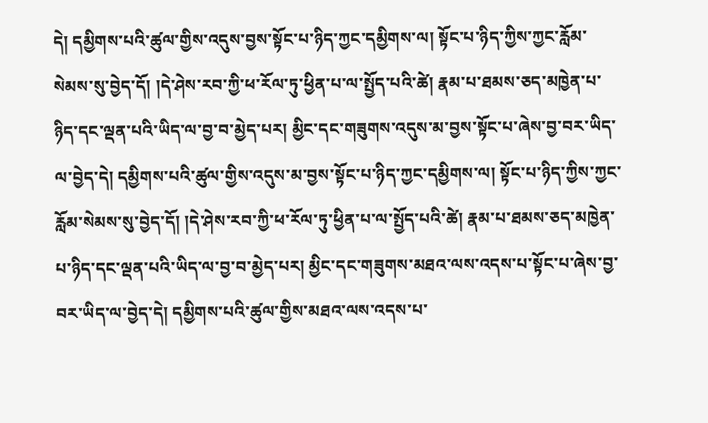དེ། དམྱིགས་པའི་ཚུལ་གྱིས་འདུས་བྱས་སྟོང་པ་ཉིད་ཀྱང་དམྱིགས་ལ། སྟོང་པ་ཉིད་ཀྱིས་ཀྱང་རློམ་སེམས་སུ་བྱེད་དོ། །དེ་ཤེས་རབ་ཀྱི་ཕ་རོལ་ཏུ་ཕྱིན་པ་ལ་སྤྱོད་པའི་ཚེ། རྣམ་པ་ཐམས་ཅད་མཁྱེན་པ་ཉིད་དང་ལྡན་པའི་ཡིད་ལ་བྱ་བ་མྱེད་པར། མྱིང་དང་གཟུགས་འདུས་མ་བྱས་སྟོང་པ་ཞེས་བྱ་བར་ཡིད་ལ་བྱེད་དེ། དམྱིགས་པའི་ཚུལ་གྱིས་འདུས་མ་བྱས་སྟོང་པ་ཉིད་ཀྱང་དམྱིགས་ལ། སྟོང་པ་ཉིད་ཀྱིས་ཀྱང་རློམ་སེམས་སུ་བྱེད་དོ། །དེ་ཤེས་རབ་ཀྱི་ཕ་རོལ་ཏུ་ཕྱིན་པ་ལ་སྤྱོད་པའི་ཚེ། རྣམ་པ་ཐམས་ཅད་མཁྱེན་པ་ཉིད་དང་ལྡན་པའི་ཡིད་ལ་བྱ་བ་མྱེད་པར། མྱིང་དང་གཟུགས་མཐའ་ལས་འདས་པ་སྟོང་པ་ཞེས་བྱ་བར་ཡིད་ལ་བྱེད་དེ། དམྱིགས་པའི་ཚུལ་གྱིས་མཐའ་ལས་འདས་པ་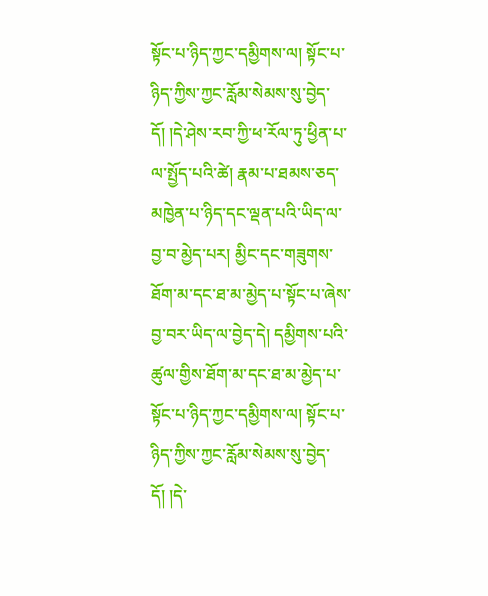སྟོང་པ་ཉིད་ཀྱང་དམྱིགས་ལ། སྟོང་པ་ཉིད་ཀྱིས་ཀྱང་རློམ་སེམས་སུ་བྱེད་དོ། །དེ་ཤེས་རབ་ཀྱི་ཕ་རོལ་ཏུ་ཕྱིན་པ་ལ་སྤྱོད་པའི་ཚེ། རྣམ་པ་ཐམས་ཅད་མཁྱེན་པ་ཉིད་དང་ལྡན་པའི་ཡིད་ལ་བྱ་བ་མྱེད་པར། མྱིང་དང་གཟུགས་ཐོག་མ་དང་ཐ་མ་མྱེད་པ་སྟོང་པ་ཞེས་བྱ་བར་ཡིད་ལ་བྱེད་དེ། དམྱིགས་པའི་ཚུལ་གྱིས་ཐོག་མ་དང་ཐ་མ་མྱེད་པ་སྟོང་པ་ཉིད་ཀྱང་དམྱིགས་ལ། སྟོང་པ་ཉིད་ཀྱིས་ཀྱང་རློམ་སེམས་སུ་བྱེད་དོ། །དེ་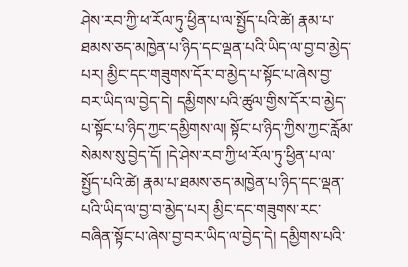ཤེས་རབ་ཀྱི་ཕ་རོལ་ཏུ་ཕྱིན་པ་ལ་སྤྱོད་པའི་ཚེ། རྣམ་པ་ཐམས་ཅད་མཁྱེན་པ་ཉིད་དང་ལྡན་པའི་ཡིད་ལ་བྱ་བ་མྱེད་པར། མྱིང་དང་གཟུགས་དོར་བ་མྱེད་པ་སྟོང་པ་ཞེས་བྱ་བར་ཡིད་ལ་བྱེད་དེ། དམྱིགས་པའི་ཚུལ་གྱིས་དོར་བ་མྱེད་པ་སྟོང་པ་ཉིད་ཀྱང་དམྱིགས་ལ། སྟོང་པ་ཉིད་ཀྱིས་ཀྱང་རློམ་སེམས་སུ་བྱེད་དོ། །དེ་ཤེས་རབ་ཀྱི་ཕ་རོལ་ཏུ་ཕྱིན་པ་ལ་སྤྱོད་པའི་ཚེ། རྣམ་པ་ཐམས་ཅད་མཁྱེན་པ་ཉིད་དང་ལྡན་པའི་ཡིད་ལ་བྱ་བ་མྱེད་པར། མྱིང་དང་གཟུགས་རང་བཞིན་སྟོང་པ་ཞེས་བྱ་བར་ཡིད་ལ་བྱེད་དེ། དམྱིགས་པའི་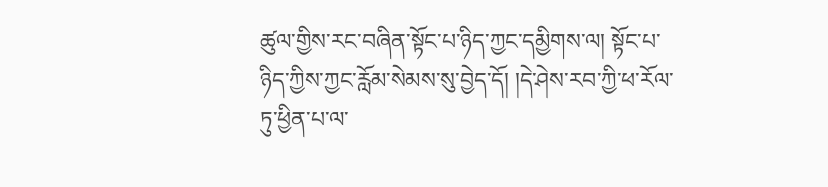ཚུལ་གྱིས་རང་བཞིན་སྟོང་པ་ཉིད་ཀྱང་དམྱིགས་ལ། སྟོང་པ་ཉིད་ཀྱིས་ཀྱང་རློམ་སེམས་སུ་བྱེད་དོ། །དེ་ཤེས་རབ་ཀྱི་ཕ་རོལ་ཏུ་ཕྱིན་པ་ལ་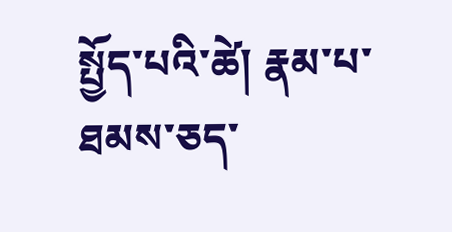སྤྱོད་པའི་ཚེ། རྣམ་པ་ཐམས་ཅད་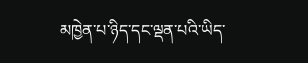མཁྱེན་པ་ཉིད་དང་ལྡན་པའི་ཡིད་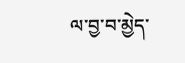ལ་བྱ་བ་མྱེད་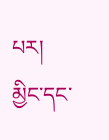པར། མྱིང་དང་